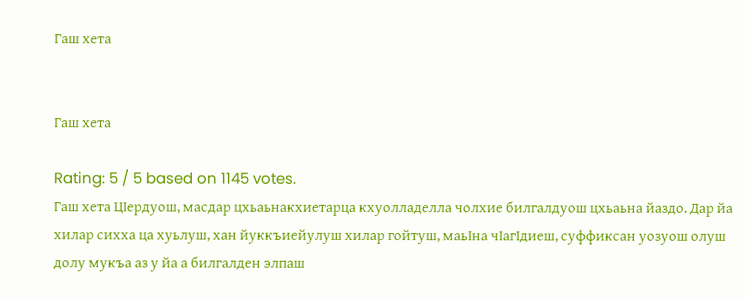Гаш хета


Гаш хета

Rating: 5 / 5 based on 1145 votes.
Гаш хета ЦIердуош, масдар цхьаьнакхиетарца кхуолладелла чолхие билгалдуош цхьаьна йаздо. Дар йа хилар сихха ца хуьлуш, хан йуккъиейулуш хилар гойтуш, маьIна чIагIдиеш, суффиксан уозуош олуш долу мукъа аз у йа а билгалден элпаш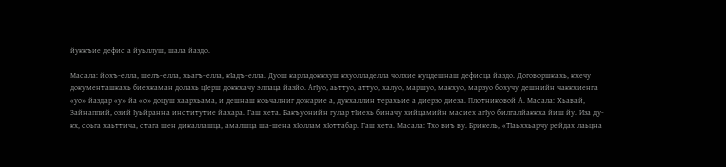йуккъие дефис а йуьллуш, шала йаздо.

Масала: йохъ-елла, шелъ-елла, хьагъ-елла, кIадъ-елла. Дуош карладоккхуш кхуолладелла чолхие куцдешнаш дефисца йаздо. Договоршкахь, кхечу документашкахь биехкаман долахь цIерш доккхачу элпаца йазйо. АгIуо, аьттуо, аттуо, халуо, маршуо, макхуо, марзуо бохучу дешнийн чаккхиенга «уо» йаздар «у» йа «о» доцуш хаархьама, и дешнаш коьчалниг дожарие а, дукхаллин терахьие а диерзо диеза. Плотниковой А. Масала: Хьавай, Зайнаппий, озий Iуьйранна институтие йахара. Гаш хета. Бакъуонийн гулар тIиехь биначу хийцамийн масиех агIуо билгалйаккха йиш йу. Иза ду-кх, соьга хаьттича, стага шен дикаллашца, амалшца ша-шена хIоллам хIоттабар. Гаш хета. Масала: Тхо виъ ву. Брикель, «ТIаьххьарчу рейдах лаьцна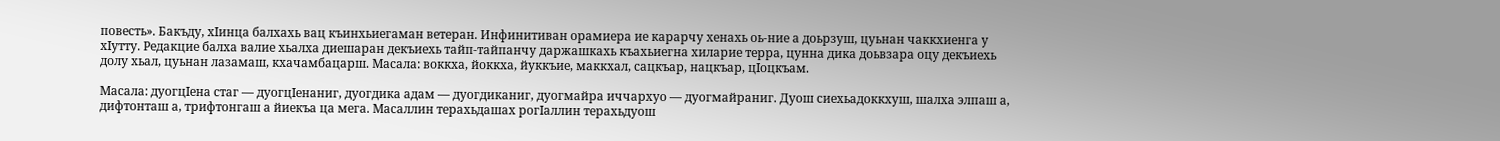повесть». Бакъду, хIинца балхахь вац къинхьиегаман ветеран. Инфинитиван орамиера ие карарчу хенахь оь-ние а доьрзуш, цуьнан чаккхиенга у хIутту. Редакцие балха валие хьалха диешаран декъиехь тайп-тайпанчу даржашкахь къахьиегна хиларие терра, цунна дика доьвзара оцу декъиехь долу хьал, цуьнан лазамаш, кхачамбацарш. Масала: воккха, йоккха, йуккъие, маккхал, сацкъар, нацкъар, цIоцкъам.

Масала: дуогцIена стаг — дуогцIенаниг, дуогдика адам — дуогдиканиг, дуогмайра иччархуо — дуогмайраниг. Дуош сиехьадоккхуш, шалха элпаш а, дифтонташ а, трифтонгаш а йиекъа ца мега. Масаллин терахьдашах рогIаллин терахьдуош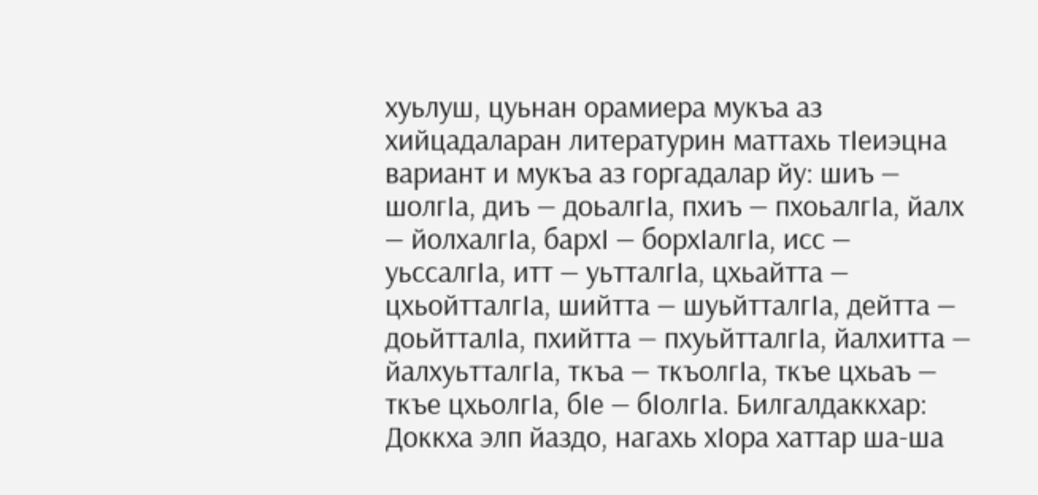хуьлуш, цуьнан орамиера мукъа аз хийцадаларан литературин маттахь тIеиэцна вариант и мукъа аз горгадалар йу: шиъ — шолгIа, диъ — доьалгIа, пхиъ — пхоьалгIа, йалх — йолхалгIа, бархI — борхIалгIа, исс — уьссалгIа, итт — уьтталгIа, цхьайтта — цхьойтталгIа, шийтта — шуьйтталгIа, дейтта — доьйтталIа, пхийтта — пхуьйтталгIа, йалхитта — йалхуьтталгIа, ткъа — ткъолгIа, ткъе цхьаъ — ткъе цхьолгIа, бIе — бIолгIа. Билгалдаккхар: Доккха элп йаздо, нагахь хIора хаттар ша-ша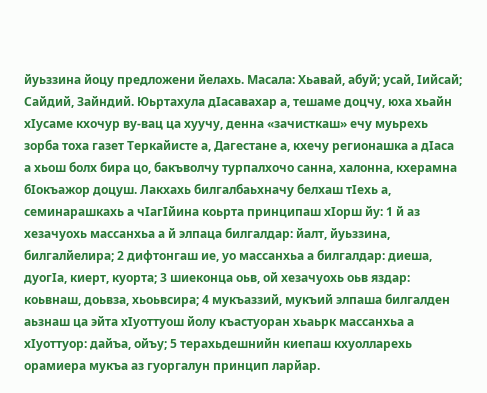йуьззина йоцу предложени йелахь. Масала: Хьавай, абуй; усай, Iийсай; Сайдий, Зайндий. Юьртахула дIасавахар а, тешаме доцчу, юха хьайн хIусаме кхочур ву-вац ца хуучу, денна «зачисткаш» ечу муьрехь зорба тоха газет Теркайисте а, Дагестане а, кхечу регионашка а дIаса а хьош болх бира цо, бакъволчу турпалхочо санна, халонна, кхерамна бIокъажор доцуш. Лакхахь билгалбаьхначу белхаш тIехь а, семинарашкахь а чIагIйина коьрта принципаш хIорш йу: 1 й аз хезачуохь массанхьа а й элпаца билгалдар: йалт, йуьззина, билгалйелира; 2 дифтонгаш ие, уо массанхьа а билгалдар: диеша, дуогIа, киерт, куорта; 3 шиеконца оьв, ой хезачуохь оьв яздар: коьвнаш, доьвза, хьоьвсира; 4 мукъаззий, мукъий элпаша билгалден аьзнаш ца эйта хIуоттуош йолу къастуоран хьаьрк массанхьа а хIуоттуор: дайъа, ойъу; 5 терахьдешнийн киепаш кхуолларехь орамиера мукъа аз гуоргалун принцип ларйар.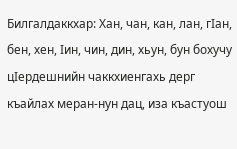Билгалдаккхар: Хан, чан, кан, лан, гIан, бен, хен, Iин, чин, дин, хьун, бун бохучу цIердешнийн чаккхиенгахь дерг къайлах меран-нун дац, иза къастуош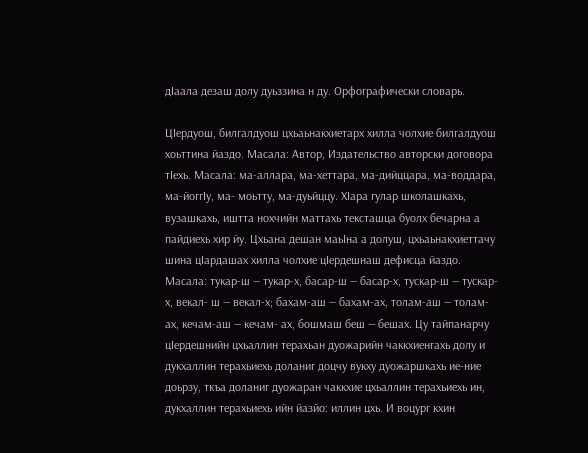дIаала дезаш долу дуьззина н ду. Орфографически словарь.

ЦIердуош, билгалдуош цхьаьнакхиетарх хилла чолхие билгалдуош хоьттина йаздо. Масала: Автор, Издательство авторски договора тIехь. Масала: ма-аллара, ма-хеттара, ма-дийццара, ма-воддара, ма-йоггIу, ма- моьтту, ма-дуьйццу. ХIара гулар школашкахь, вузашкахь, иштта нохчийн маттахь тексташца буолх бечарна а пайдиехь хир йу. Цхьана дешан маьIна а долуш, цхьаьнакхиеттачу шина цIардашах хилла чолхие цIердешнаш дефисца йаздо. Масала: тукар-ш — тукар-х, басар-ш — басар-х, тускар-ш — тускар-х, векал- ш — векал-х; бахам-аш — бахам-ах, толам-аш — толам-ах, кечам-аш — кечам- ах, бошмаш беш — бешах. Цу тайпанарчу цIердешнийн цхьаллин терахьан дуожарийн чаккхиенгахь долу и дукхаллин терахьиехь доланиг доцчу вукху дуожаршкахь ие-ние доьрзу, ткъа доланиг дуожаран чаккхие цхьаллин терахьиехь ин, дукхаллин терахьиехь ийн йазйо: иллин цхь. И воцург кхин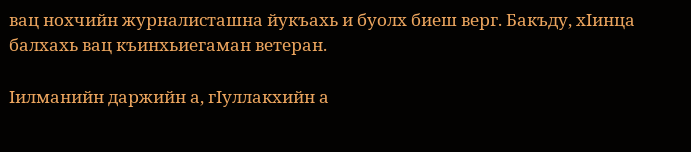вац нохчийн журналисташна йукъахь и буолх биеш верг. Бакъду, хIинца балхахь вац къинхьиегаман ветеран.

Iилманийн даржийн а, гIуллакхийн а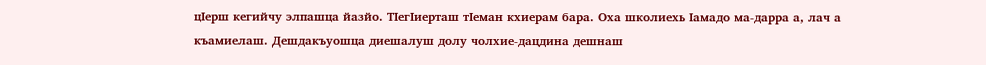цIерш кегийчу элпашца йазйо. ТIегIиерташ тIеман кхиерам бара. Оха школиехь Iамадо ма-дарра а, лач а къамиелаш. Дешдакъуошца диешалуш долу чолхие-дацдина дешнаш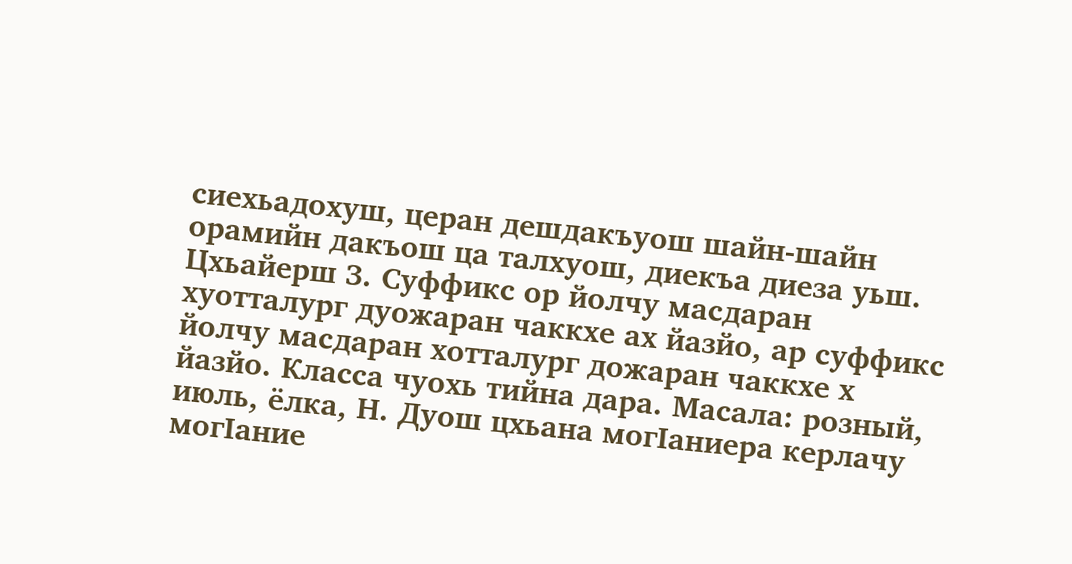сиехьадохуш, церан дешдакъуош шайн-шайн орамийн дакъош ца талхуош, диекъа диеза уьш. Цхьайерш З. Суффикс ор йолчу масдаран хуотталург дуожаран чаккхе ах йазйо, ар суффикс йолчу масдаран хотталург дожаран чаккхе х йазйо. Класса чуохь тийна дара. Масала: розный, июль, ёлка, Н. Дуош цхьана могIаниера керлачу могIание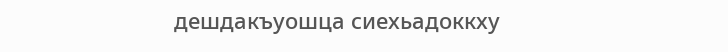дешдакъуошца сиехьадоккху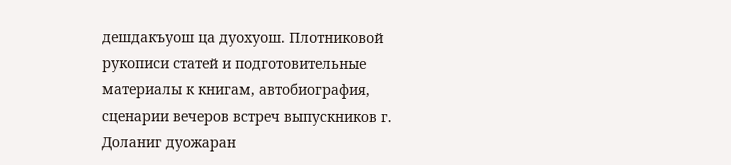дешдакъуош ца дуохуош. Плотниковой рукописи статей и подготовительные материалы к книгам, автобиография, сценарии вечеров встреч выпускников г. Доланиг дуожаран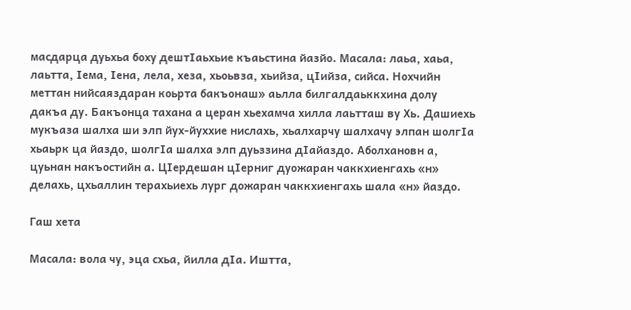масдарца дуьхьа боху дештIаьхьие къаьстина йазйо. Масала: лаьа, хаьа, лаьтта, Iема, Iена, лела, хеза, хьоьвза, хьийза, цIийза, сийса. Нохчийн меттан нийсаяздаран коьрта бакъонаш» аьлла билгалдаьккхина долу дакъа ду. Бакъонца тахана а церан хьехамча хилла лаьтташ ву Хь. Дашиехь мукъаза шалха ши элп йух-йуххие нислахь, хьалхарчу шалхачу элпан шолгIа хьаьрк ца йаздо, шолгIа шалха элп дуьззина дIайаздо. Аболхановн а, цуьнан накъостийн а. ЦIердешан цIерниг дуожаран чаккхиенгахь «н» делахь, цхьаллин терахьиехь лург дожаран чаккхиенгахь шала «н» йаздо.

Гаш хета

Масала: вола чу, эца схьа, йилла дIа. Иштта,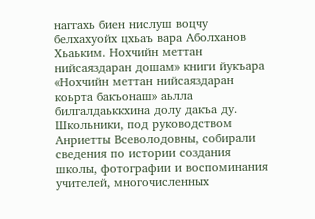наггахь биен нислуш воцчу белхахуойх цхьаъ вара Аболханов Хьаьким. Нохчийн меттан нийсаяздаран дошам» книги йукъара «Нохчийн меттан нийсаяздаран коьрта бакъонаш» аьлла билгалдаьккхина долу дакъа ду. Школьники, под руководством Анриетты Всеволодовны, собирали сведения по истории создания школы, фотографии и воспоминания учителей, многочисленных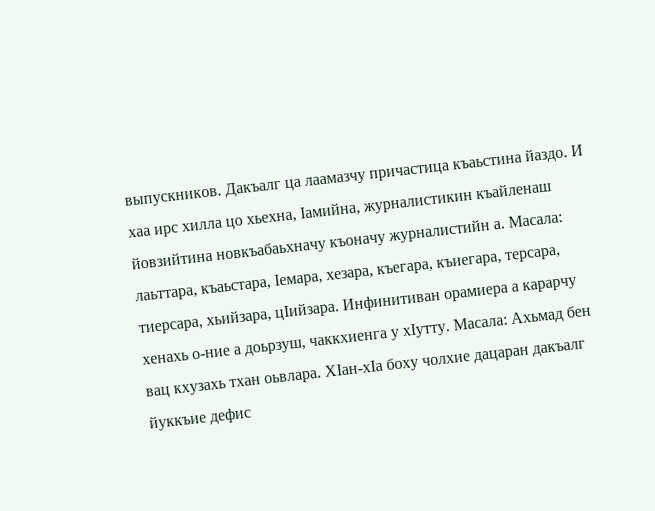выпускников. Дакъалг ца лаамазчу причастица къаьстина йаздо. И хаа ирс хилла цо хьехна, Iамийна, журналистикин къайленаш йовзийтина новкъабаьхначу къоначу журналистийн а. Масала: лаьттара, къаьстара, Iемара, хезара, къегара, къиегара, терсара, тиерсара, хьийзара, цIийзара. Инфинитиван орамиера а карарчу хенахь о-ние а доьрзуш, чаккхиенга у хIутту. Масала: Ахьмад бен вац кхузахь тхан оьвлара. ХIан-хIа боху чолхие дацаран дакъалг йуккъие дефис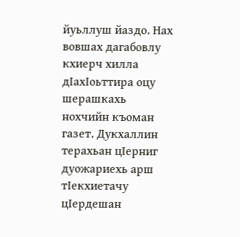йуьллуш йаздо. Нах вовшах дагабовлу кхиерч хилла дIахIоьттира оцу шерашкахь нохчийн къоман газет. Дукхаллин терахьан цIерниг дуожариехь арш тIекхиетачу цIердешан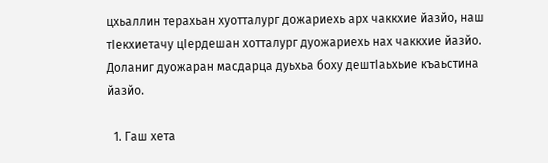цхьаллин терахьан хуотталург дожариехь арх чаккхие йазйо, наш тIекхиетачу цIердешан хотталург дуожариехь нах чаккхие йазйо. Доланиг дуожаран масдарца дуьхьа боху дештIаьхьие къаьстина йазйо.

  1. Гаш хета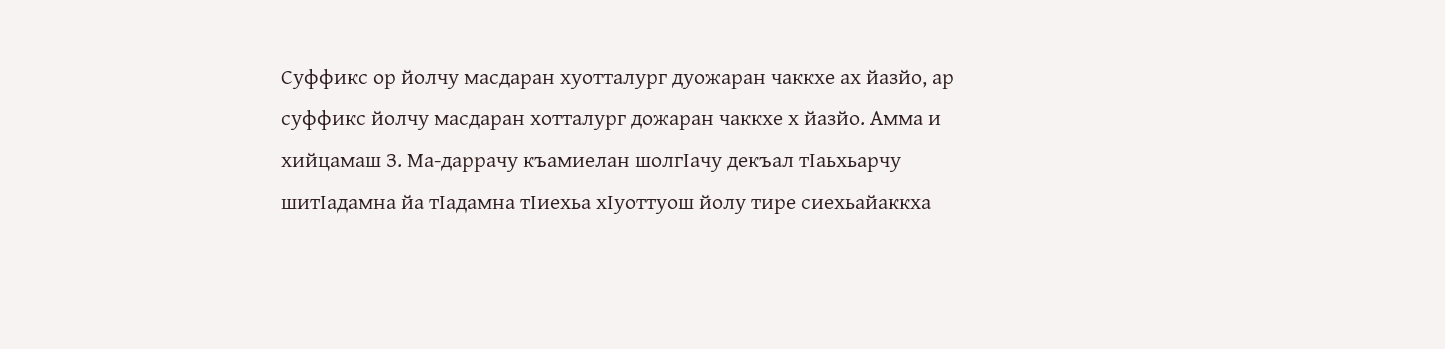Суффикс ор йолчу масдаран хуотталург дуожаран чаккхе ах йазйо, ар суффикс йолчу масдаран хотталург дожаран чаккхе х йазйо. Амма и хийцамаш З. Ма-даррачу къамиелан шолгIачу декъал тIаьхьарчу шитIадамна йа тIадамна тIиехьа хIуоттуош йолу тире сиехьайаккха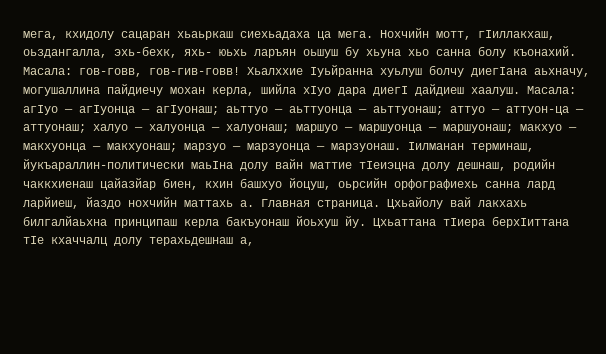мега, кхидолу сацаран хьаьркаш сиехьадаха ца мега. Нохчийн мотт, гIиллакхаш, оьздангалла, эхь-бехк, яхь- юьхь ларъян оьшуш бу хьуна хьо санна болу къонахий. Масала: гов-говв, гов-гив-говв! Хьалххие Iуьйранна хуьлуш болчу диегIана аьхначу, могушаллина пайдиечу мохан керла, шийла хIуо дара диегI дайдиеш хаалуш. Масала: агIуо — агIуонца — агIуонаш; аьттуо — аьттуонца — аьттуонаш; аттуо — аттуон-ца — аттуонаш; халуо — халуонца — халуонаш; маршуо — маршуонца — маршуонаш; макхуо — макхуонца — макхуонаш; марзуо — марзуонца — марзуонаш. Iилманан терминаш, йукъараллин-политически маьIна долу вайн маттие тIеиэцна долу дешнаш, родийн чаккхиенаш цайазйар биен, кхин башхуо йоцуш, оьрсийн орфографиехь санна лард ларйиеш, йаздо нохчийн маттахь а. Главная страница. Цхьайолу вай лакхахь билгалйаьхна принципаш керла бакъуонаш йоьхуш йу. Цхьаттана тIиера берхIиттана тIе кхаччалц долу терахьдешнаш а,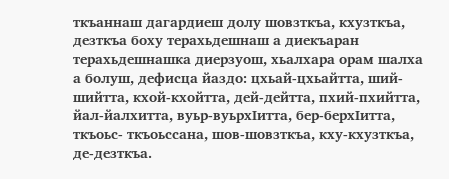ткъаннаш дагардиеш долу шовзткъа, кхузткъа, дезткъа боху терахьдешнаш а диекъаран терахьдешнашка диерзуош, хьалхара орам шалха а болуш, дефисца йаздо: цхьай-цхьайтта, ший-шийтта, кхой-кхойтта, дей-дейтта, пхий-пхийтта, йал-йалхитта, вуьр-вуьрхIитта, бер-берхIитта, ткъоьс- ткъоьссана, шов-шовзткъа, кху-кхузткъа, де-дезткъа.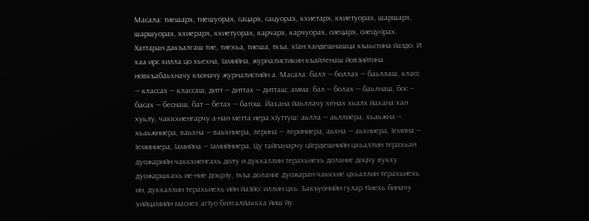Масала: тиешарх, тиешуорах, сацарх, сацуорах, кхиетарх, кхиетуорах, шаршарх, шаршуорах, кхиерарх, кхиетуорах, карчарх, карчуорах, сиецарх, сиецуорах. Хаттаран дакъалгаш тие, тиехьа, тиеша, ткъа, хIан хандешнашца къаьстина йаздо. И хаа ирс хилла цо хьехна, Iамийна, журналистикин къайленаш йовзийтина новкъабаьхначу къоначу журналистийн а. Масала: балл — боллах — баьллаш, класс — классах — классаш, дитт — диттах — дитташ; амма: бал — болах — баьлнаш, бос — басах — беснаш, бат — бетах — батош. Йахана йаьллачу хенах хьалх йахана хан хуьлу, чаккхиенгарчу а-нан метта иера хIуттуш: аьлла — аьллиера, хьаьжна — хьаьжниера, ваьхна — ваьхниера, лерина — лериниера, аьхна — аьхниера, Iемина — Iеминиера, Iамийна — Iамийниера. Цу тайпанарчу цIердешнийн цхьаллин терахьан дуожарийн чаккхиенгахь долу и дукхаллин терахьиехь доланиг доцчу вукху дуожаршкахь ие-ние доьрзу, ткъа доланиг дуожаран чаккхие цхьаллин терахьиехь ин, дукхаллин терахьиехь ийн йазйо: иллин цхь. Бакъуонийн гулар тIиехь биначу хийцамийн масиех агIуо билгалйаккха йиш йу.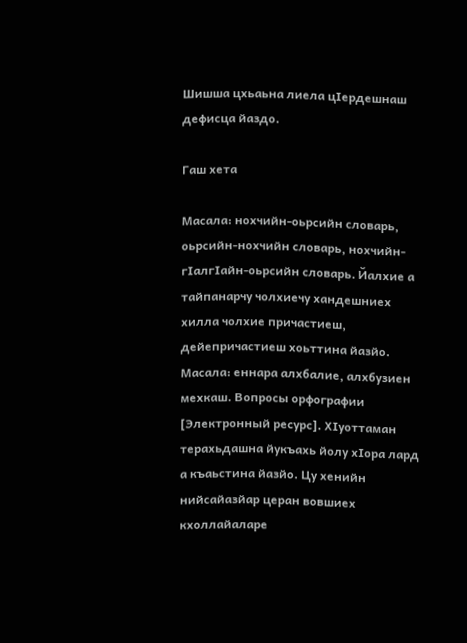Шишша цхьаьна лиела цIердешнаш дефисца йаздо.

Гаш хета

Масала: нохчийн-оьрсийн словарь, оьрсийн-нохчийн словарь, нохчийн- гIалгIайн-оьрсийн словарь. Йалхие а тайпанарчу чолхиечу хандешниех хилла чолхие причастиеш, дейепричастиеш хоьттина йазйо. Масала: еннара алхбалие, алхбузиен мехкаш. Вопросы орфографии [Электронный ресурс]. ХIуоттаман терахьдашна йукъахь йолу хIора лард а къаьстина йазйо. Цу хенийн нийсайазйар церан вовшиех кхоллайаларе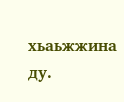хьаьжжина ду.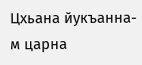Цхьана йукъанна-м царна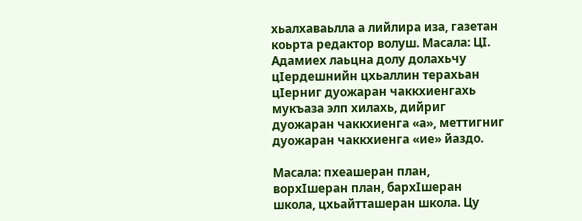хьалхаваьлла а лийлира иза, газетан коьрта редактор волуш. Масала: ЦI. Адамиех лаьцна долу долахьчу цIердешнийн цхьаллин терахьан цIерниг дуожаран чаккхиенгахь мукъаза элп хилахь, дийриг дуожаран чаккхиенга «а», меттигниг дуожаран чаккхиенга «ие» йаздо.

Масала: пхеашеран план, ворхIшеран план, бархIшеран школа, цхьайтташеран школа. Цу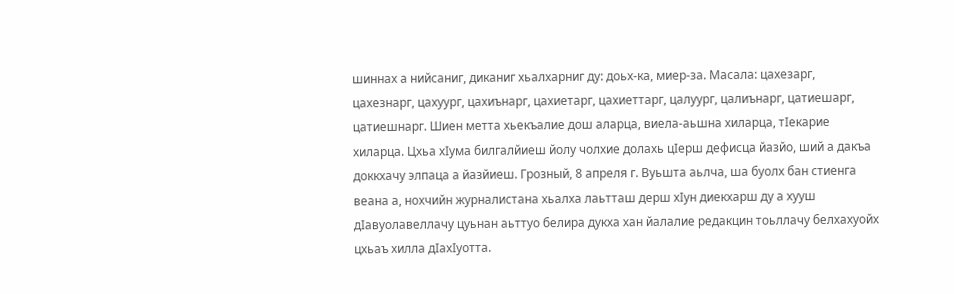шиннах а нийсаниг, диканиг хьалхарниг ду: доьх-ка, миер-за. Масала: цахезарг, цахезнарг, цахуург, цахиънарг, цахиетарг, цахиеттарг, цалуург, цалиънарг, цатиешарг, цатиешнарг. Шиен метта хьекъалие дош аларца, виела-аьшна хиларца, тIекарие хиларца. Цхьа хIума билгалйиеш йолу чолхие долахь цIерш дефисца йазйо, ший а дакъа доккхачу элпаца а йазйиеш. Грозный, 8 апреля г. Вуьшта аьлча, ша буолх бан стиенга веана а, нохчийн журналистана хьалха лаьтташ дерш хIун диекхарш ду а хууш дIавуолавеллачу цуьнан аьттуо белира дукха хан йалалие редакцин тоьллачу белхахуойх цхьаъ хилла дIахIуотта.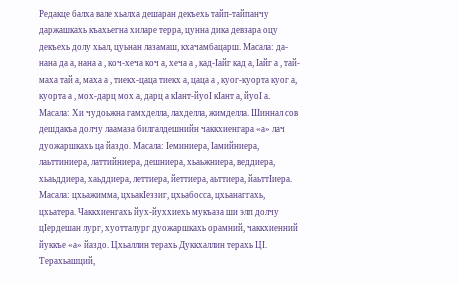Редакце балха вале хьалха дешаран декъехь тайп-тайпанчу даржашкахь къахьегна хиларе терра, цунна дика девзара оцу декъехь долу хьал, цуьнан лазамаш, кхачамбацарш. Масала: да-нана да а, нана а , коч-хеча коч а, хеча а , кад-Iайг кад а, Iайг а , тай-маха тай а, маха а , тиекх-цаца тиекх а, цаца а , куог-куорта куог а, куорта а , мох-дарц мох а, дарц а кIант-йуоI кIант а, йуоI а. Масала: Хи чудоьжна гамхделла, лахделла, жимделла. Шиннал сов дешдакъа долчу лаамаза билгалдешнийн чаккхиенгара «а» лач дуожаршкахь ца йаздо. Масала: Iеминиера, Iамийниера, лаьттиниера, латтийниера, дешниера, хьаьжниера, веддиера, хьаьддиера, хаьддиера, леттиера, йеттиера, аьттиера, йаьттIиера. Масала: цхьажимма, цхьакIеззиг, цхьабосса, цхьанаггахь, цхьатера. Чаккхиенгахь йух-йуххиехь мукъаза ши элп долчу цIердешан лург, хуотталург дуожаршкахь орамний, чаккхиенний йуккъе «а» йаздо. Цхьаллин терахь Дуккхаллин терахь ЦI. Терахьашций,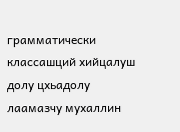грамматически классашций хийцалуш долу цхьадолу лаамазчу мухаллин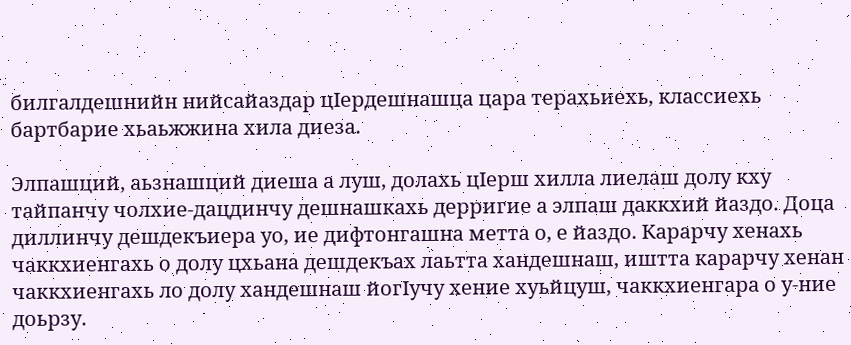билгалдешнийн нийсайаздар цIердешнашца цара терахьиехь, классиехь бартбарие хьаьжжина хила диеза.

Элпашций, аьзнашций диеша а луш, долахь цIерш хилла лиелаш долу кху тайпанчу чолхие-дацдинчу дешнашкахь дерригие а элпаш даккхий йаздо. Доца диллинчу дешдекъиера уо, ие дифтонгашна метта о, е йаздо. Карарчу хенахь чаккхиенгахь о долу цхьана дешдекъах лаьтта хандешнаш, иштта карарчу хенан чаккхиенгахь ло долу хандешнаш йогIучу хение хуьйцуш, чаккхиенгара о у-ние доьрзу.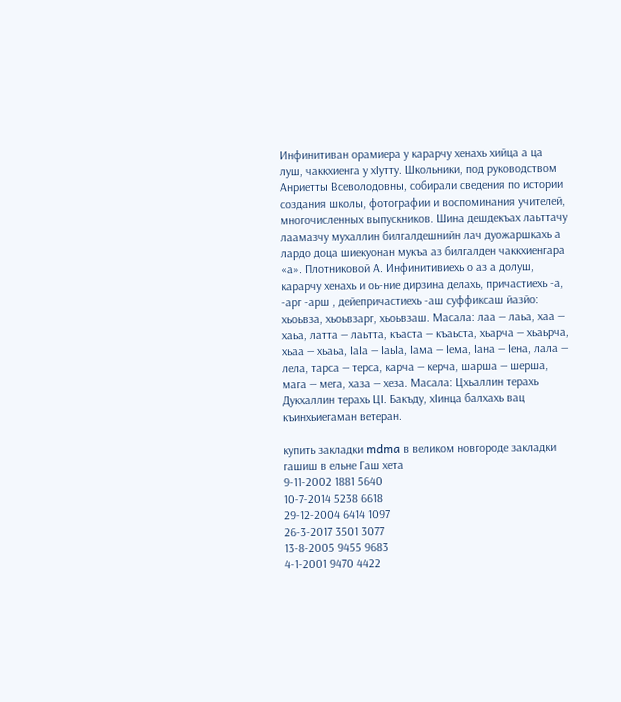Инфинитиван орамиера у карарчу хенахь хийца а ца луш, чаккхиенга у хIутту. Школьники, под руководством Анриетты Всеволодовны, собирали сведения по истории создания школы, фотографии и воспоминания учителей, многочисленных выпускников. Шина дешдекъах лаьттачу лаамазчу мухаллин билгалдешнийн лач дуожаршкахь а лардо доца шиекуонан мукъа аз билгалден чаккхиенгара «а». Плотниковой А. Инфинитивиехь о аз а долуш, карарчу хенахь и оь-ние дирзина делахь, причастиехь -а, -арг -арш , дейепричастиехь -аш суффиксаш йазйо: хьоьвза, хьоьвзарг, хьоьвзаш. Масала: лаа — лаьа, хаа — хаьа, латта — лаьтта, къаста — къаьста, хьарча — хьаьрча, хьаа — хьаьа, IаIа — IаьIа, Iама — Iема, Iана — Iена, лала — лела, тарса — терса, карча — керча, шарша — шерша, мага — мега, хаза — хеза. Масала: Цхьаллин терахь Дукхаллин терахь ЦI. Бакъду, хIинца балхахь вац къинхьиегаман ветеран.

купить закладки mdma в великом новгороде закладки гашиш в ельне Гаш хета
9-11-2002 1881 5640
10-7-2014 5238 6618
29-12-2004 6414 1097
26-3-2017 3501 3077
13-8-2005 9455 9683
4-1-2001 9470 4422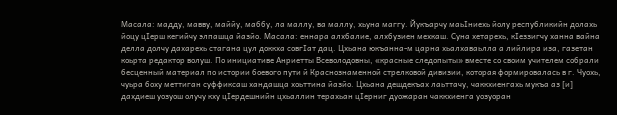Масала: мадду, мавву, маййу, маббу, ла маллу, ва маллу, хьуна маггу. Йукъарчу маьIниехь йолу республикийн долахь йоцу цIерш кегийчу элпашца йазйо. Масала: еннара алхбалие, алхбузиен мехкаш. Суна хетарехь, кIеззигчу ханна вайна делла долчу дахарехь стагана цул доккха совгIат дац. Цхьана юкъанна-м царна хьалхаваьлла а лийлира иза, газетан коьрта редактор волуш. По инициативе Анриетты Всеволодовны, «красные следопыты» вместе со своим учителем собрали бесценный материал по истории боевого пути й Краснознаменной стрелковой дивизии, которая формировалась в г. Чуохь, чуьра боху меттиган суффиксаш хандашца хоьттина йазйо. Цхьана дешдекъах лаьттачу, чаккхиенгахь мукъа аз [и] дахдиеш уозуош олучу кху цIердешнийн цхьаллин терахьан цIерниг дуожаран чаккхиенга уозуоран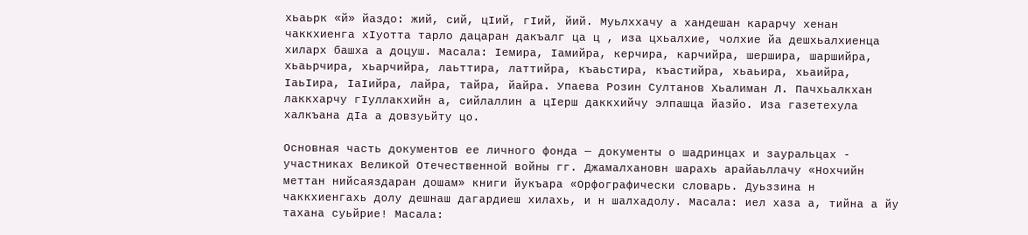хьаьрк «й» йаздо: жий, сий, цIий, гIий, йий. Муьлххачу а хандешан карарчу хенан чаккхиенга хIуотта тарло дацаран дакъалг ца ц , иза цхьалхие, чолхие йа дешхьалхиенца хиларх башха а доцуш. Масала: Iемира, Iамийра, керчира, карчийра, шершира, шаршийра, хьаьрчира, хьарчийра, лаьттира, латтийра, къаьстира, къастийра, хьаьира, хьаийра, IаьIира, IаIийра, лайра, тайра, йайра. Упаева Розин Султанов Хьалиман Л. Пачхьалкхан лаккхарчу гIуллакхийн а, сийлаллин а цIерш даккхийчу элпашца йазйо. Иза газетехула халкъана дIа а довзуьйту цо.

Основная часть документов ее личного фонда — документы о шадринцах и зауральцах - участниках Великой Отечественной войны гг. Джамалхановн шарахь арайаьллачу «Нохчийн меттан нийсаяздаран дошам» книги йукъара «Орфографически словарь. Дуьззина н чаккхиенгахь долу дешнаш дагардиеш хилахь, и н шалхадолу. Масала: иел хаза а, тийна а йу тахана суьйрие! Масала: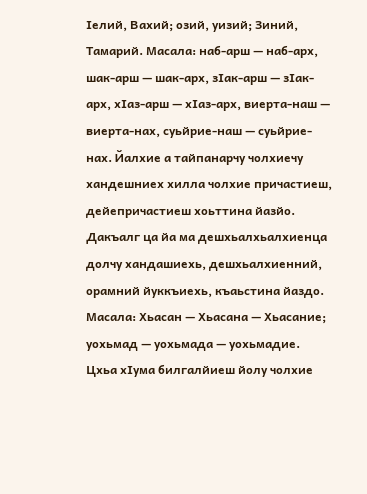Iелий, Вахий; озий, уизий; Зиний, Тамарий. Масала: наб-арш — наб-арх, шак-арш — шак-арх, зIак-арш — зIак-арх, хIаз-арш — хIаз-арх, виерта-наш — виерта-нах, суьйрие-наш — суьйрие-нах. Йалхие а тайпанарчу чолхиечу хандешниех хилла чолхие причастиеш, дейепричастиеш хоьттина йазйо. Дакъалг ца йа ма дешхьалхьалхиенца долчу хандашиехь, дешхьалхиенний, орамний йуккъиехь, къаьстина йаздо. Масала: Хьасан — Хьасана — Хьасание; уохьмад — уохьмада — уохьмадие. Цхьа хIума билгалйиеш йолу чолхие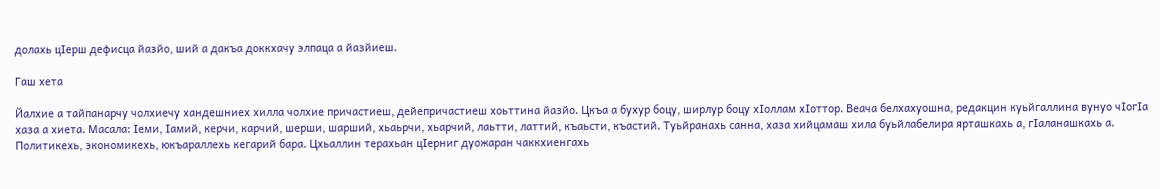долахь цIерш дефисца йазйо, ший а дакъа доккхачу элпаца а йазйиеш.

Гаш хета

Йалхие а тайпанарчу чолхиечу хандешниех хилла чолхие причастиеш, дейепричастиеш хоьттина йазйо. Цкъа а бухур боцу, ширлур боцу хIоллам хIоттор. Веача белхахуошна, редакцин куьйгаллина вунуо чIогIа хаза а хиета. Масала: Iеми, Iамий, керчи, карчий, шерши, шарший, хьаьрчи, хьарчий, лаьтти, латтий, къаьсти, къастий. Туьйранахь санна, хаза хийцамаш хила буьйлабелира ярташкахь а, гIаланашкахь а. Политикехь, экономикехь, юкъараллехь кегарий бара. Цхьаллин терахьан цIерниг дуожаран чаккхиенгахь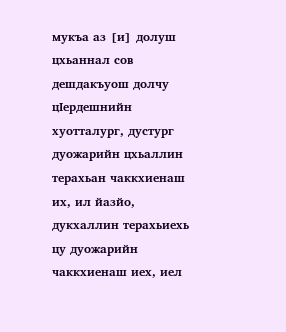мукъа аз [и] долуш цхьаннал сов дешдакъуош долчу цIердешнийн хуотталург, дустург дуожарийн цхьаллин терахьан чаккхиенаш их, ил йазйо, дукхаллин терахьиехь цу дуожарийн чаккхиенаш иех, иел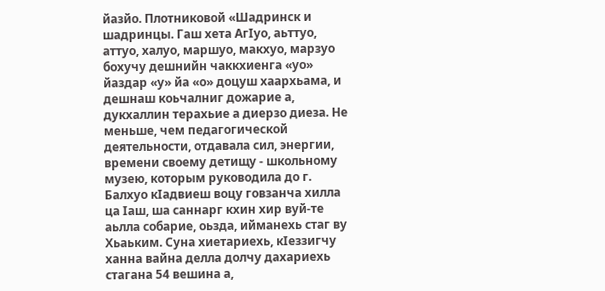йазйо. Плотниковой «Шадринск и шадринцы. Гаш хета АгIуо, аьттуо, аттуо, халуо, маршуо, макхуо, марзуо бохучу дешнийн чаккхиенга «уо» йаздар «у» йа «о» доцуш хаархьама, и дешнаш коьчалниг дожарие а, дукхаллин терахьие а диерзо диеза. Не меньше, чем педагогической деятельности, отдавала сил, энергии, времени своему детищу - школьному музею, которым руководила до г. Балхуо кIадвиеш воцу говзанча хилла ца Iаш, ша саннарг кхин хир вуй-те аьлла собарие, оьзда, ийманехь стаг ву Хьаьким. Суна хиетариехь, кIеззигчу ханна вайна делла долчу дахариехь стагана 54 вешина а,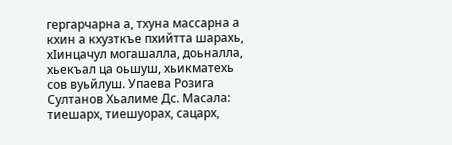гергарчарна а, тхуна массарна а кхин а кхузткъе пхийтта шарахь, хIинцачул могашалла, доьналла, хьекъал ца оьшуш, хьикматехь сов вуьйлуш. Упаева Розига Султанов Хьалиме Дс. Масала: тиешарх, тиешуорах, сацарх,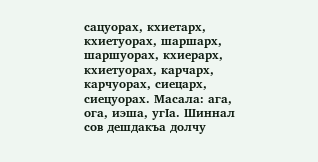сацуорах, кхиетарх, кхиетуорах, шаршарх, шаршуорах, кхиерарх, кхиетуорах, карчарх, карчуорах, сиецарх, сиецуорах. Масала: ага, ога, иэша, угIа. Шиннал сов дешдакъа долчу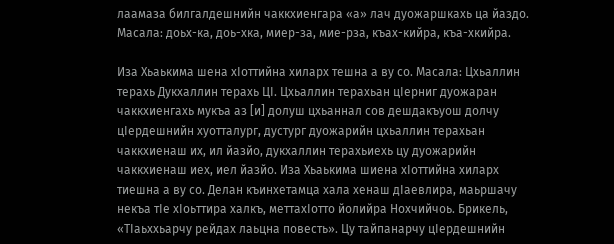лаамаза билгалдешнийн чаккхиенгара «а» лач дуожаршкахь ца йаздо. Масала: доьх-ка, доь-хка, миер-за, мие-рза, къах-кийра, къа-хкийра.

Иза Хьаькима шена хIоттийна хиларх тешна а ву со. Масала: Цхьаллин терахь Дукхаллин терахь ЦI. Цхьаллин терахьан цIерниг дуожаран чаккхиенгахь мукъа аз [и] долуш цхьаннал сов дешдакъуош долчу цIердешнийн хуотталург, дустург дуожарийн цхьаллин терахьан чаккхиенаш их, ил йазйо, дукхаллин терахьиехь цу дуожарийн чаккхиенаш иех, иел йазйо. Иза Хьаькима шиена хIоттийна хиларх тиешна а ву со. Делан къинхетамца хала хенаш дIаевлира, маьршачу некъа тIе хIоьттира халкъ, меттахIотто йолийра Нохчийчоь. Брикель, «ТIаьххьарчу рейдах лаьцна повесть». Цу тайпанарчу цIердешнийн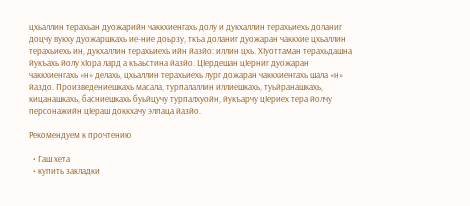цхьаллин терахьан дуожарийн чаккхиенгахь долу и дукхаллин терахьиехь доланиг доцчу вукху дуожаршкахь ие-ние доьрзу, ткъа доланиг дуожаран чаккхие цхьаллин терахьиехь ин, дукхаллин терахьиехь ийн йазйо: иллин цхь. ХIуоттаман терахьдашна йукъахь йолу хIора лард а къаьстина йазйо. ЦIердешан цIерниг дуожаран чаккхиенгахь «н» делахь, цхьаллин терахьиехь лург дожаран чаккхиенгахь шала «н» йаздо. Произведениешкахь масала, турпалаллин иллиешкахь, туьйранашкахь, кицанашкахь, басниешкахь буьйцучу турпалхуойн, йукъарчу цIериех тера йолчу персонажийн цIераш доккхачу элпаца йазйо.

Рекомендуем к прочтению

  • Гаш хета
  • купить закладки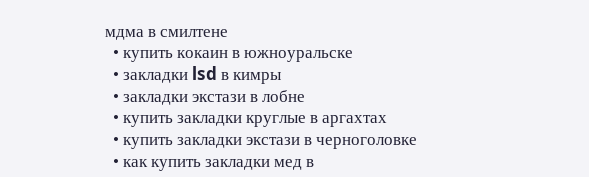мдма в смилтене
  • купить кокаин в южноуральске
  • закладки lsd в кимры
  • закладки экстази в лобне
  • купить закладки круглые в аргахтах
  • купить закладки экстази в черноголовке
  • как купить закладки мед в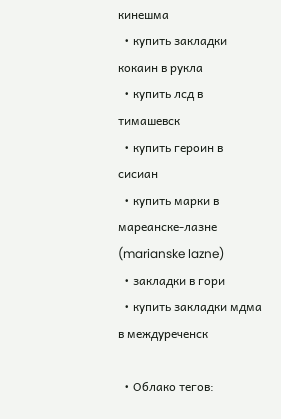кинешма
  • купить закладки кокаин в рукла
  • купить лсд в тимашевск
  • купить героин в сисиан
  • купить марки в мареанске-лазне (marianske lazne)
  • закладки в гори
  • купить закладки мдма в междуреченск

  • Облако тегов: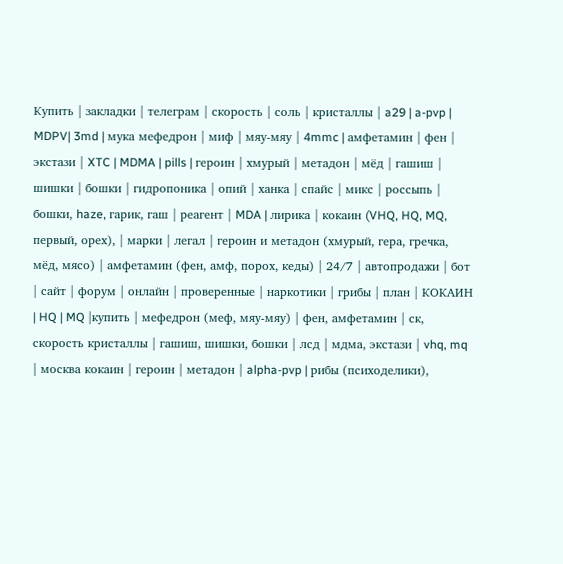Купить | закладки | телеграм | скорость | соль | кристаллы | a29 | a-pvp | MDPV| 3md | мука мефедрон | миф | мяу-мяу | 4mmc | амфетамин | фен | экстази | XTC | MDMA | pills | героин | хмурый | метадон | мёд | гашиш | шишки | бошки | гидропоника | опий | ханка | спайс | микс | россыпь | бошки, haze, гарик, гаш | реагент | MDA | лирика | кокаин (VHQ, HQ, MQ, первый, орех), | марки | легал | героин и метадон (хмурый, гера, гречка, мёд, мясо) | амфетамин (фен, амф, порох, кеды) | 24/7 | автопродажи | бот | сайт | форум | онлайн | проверенные | наркотики | грибы | план | КОКАИН | HQ | MQ |купить | мефедрон (меф, мяу-мяу) | фен, амфетамин | ск, скорость кристаллы | гашиш, шишки, бошки | лсд | мдма, экстази | vhq, mq | москва кокаин | героин | метадон | alpha-pvp | рибы (психоделики),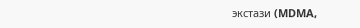экстази (MDMA,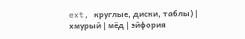ext, круглые, диски, таблы) | хмурый | мёд | эйфория